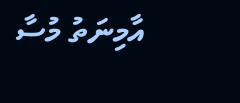އާމިނަތު މުސާ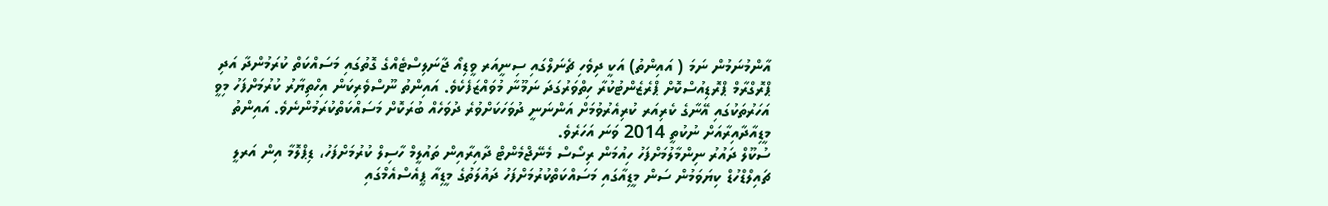އާންމުނަމުން ނަމަ ( އައިންތު) އަކީ ދިވެހި ޗެނަލްގައި ސިނީއަރ ވީޑިއޯ ޖާނަލިސްޓެއްގެ ގޮތުގައި މަސައްކަތް ކުރަމުންދާ އަދި ޕްރޮގްރާމް ޕްރޮޑިއުސްކޮށް ޕްރެޒެންޓުކުރާ ހިތްވަރުގަދަ ނަމޫނާ މުވައްޒަފެކެވެ. އައިންތު ނޫސްވެރިކަން އިހްތިޔާރު ކުރުމަށްފަހު މިވީ އަހަރުތަކުގައި އޭނާގެ ކެރިއަރ ކުރިއެރުވުމަށް އަންނަނީ ދުވަހަކަށްވުރެ ދުވަހެއް ބުރަކޮށް މަސައްކަތްކުރަމުންނެވެ. އައިންތު މީޑިއާދާއިރާއަށް ނުކުތީ 2014 ވަނަ އަހަރެވެ.
ސުކޫލް ދައުރު ނިންމާލުމަށްފަހު ހިއުމަން ރިސޯސް މެނޭޖްމެންޓް ދާއިރާއިން ތައުލީމް ހާސިލް ކުރުމަށްފަހު، ޑިޕްލޮމާ އިން އަރލީ ޗައިލްޑްހުޑް ކިޔަވަމުން ސަން މީޑިއާގައި މަސައްކަތްކުރުމަށްފަހު ދައުލަތުގެ މީޑިއާ ޕީއެސްއެމްގައި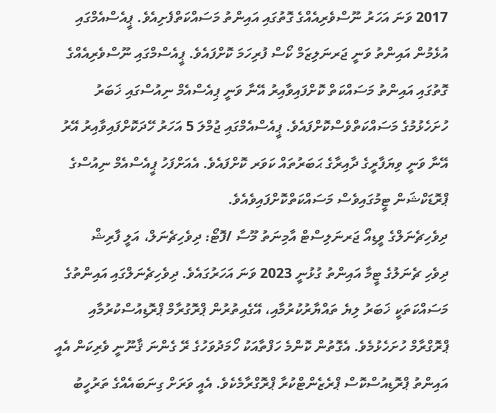2017 ވަނަ އަހަރު ނޫސްވެރިއެއްގެ ގޮތުގައި އައިންތު މަސައްކަތްފެށިއެވެ. ޕީއެސްއެމްގައި އުޅެމުން އައިންތު ވަނީ ޖަރނަލިޒަމް ކޯސް ފުރިހަމަ ކޮށްފައެވެ. ޕީއެސްމްގައި ނޫސްވެރިއެއްގެ ގޮތުގައި އައިންތު މަސައްކަތް ކޮށްފައިވާއިރު އޭނާ ވަނީ ޕިއެސްއެމް ނިއުސްގައި ޚަބަރު ހުށަހެޅުމުގެ މަސައްކަތްވެސްކޮށްފައެވެ. ޕީއެސްއެމްގައި ޖުމްލަ 5 އަހަރު ހޭދަކޮށްފައިވާއިރު އޭރު އޭނާ ވަނީ ވިޔަފާރީގެ ދާއިރާގެ ޙަބަރުތައް ކަވަރ ކޮށްފައެވެ. އެއަށްފަހު ޕީއެސްއެމް ނިއުސްގެ ޕްރޮޑަކްޝަން ޓީމުގައިވެސް މަސައްކަތްކޮށްފައިވެއެވެ.
ދިވެހިޗެނަލްގެ ވީޑިއޯ ޖަރނަލިސްޓް އާމިނަތު މޫސާ /ފޮޓޯ: ދިވެހިޗެނަލް، އަލީ ފާރިޝް
ދިވެހި ޗެނަލުގެ ޓީމާ އައިންތު ގުޅުނީ 2023 ވަނަ އަހަރުގައެވެ. ދިވެހިޗެނަލްގައި އައިންތުގެ މަސައްކަތަކީ ޚަބަރު ލިޔެ ތައްޔާރުކުރުމާއި، އޭގެއިތުރުން ޕްރޮގުރާމް ޕްރޮޑިއުސްކުރުމާއި ޕްރޮގްރާމް ހުށަހެޅުމެވެ. އެގޮތުން ކޮންމެ ހަފްތާއަކު ހޯމަދުވަހުގެ ރޭ ގެންނަ ޤާނޫނީ ވެރިކަން އެއީ އައިންތު ޕްރޮޑިއުސްކޮސް ޕްރެޒެންޓްކުރާ ޕްރޮގްރާމެކެވެ. އެއީ ވަރަށް ގިނަބައެއްގެ ތަރުހީބު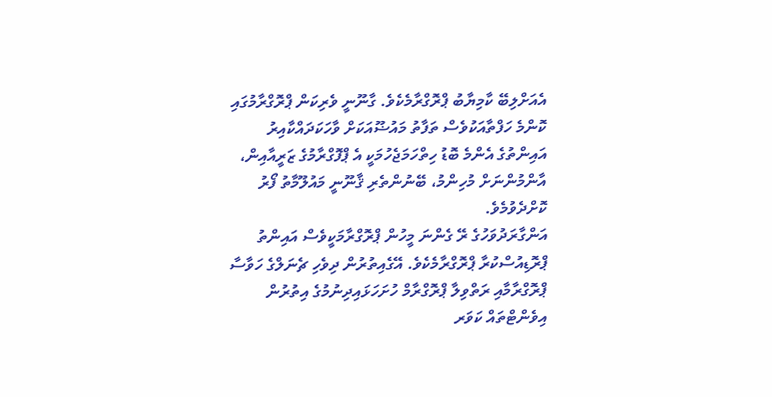އެއަށްލިބޭ ކާމިޔާބު ޕްރޮގްރާމެކެވެ. ގާނޫނީ ވެރިކަން ޕްރޮގްރާމުގައި ކޮންމެ ހަފްތާއަކުވެސް ތަފާތު މައުޟޫއަކަށް ވާހަކަދައްކާއިރު އައިންތުގެ އެންމެ ބޮޑު ހިތްހަމަޖެހުމަކީ އެ ޕްފޮގްރާމުގެ ޒަރީއާއިން، އާންމުންނަށް މުހިންމު، ބޭނުންތެރި ޤާނޫނީ މައުލޫމާތު ފޯރު ކޮށްދެވުމެވެ.
އަންގާރަދުވަހުގެ ރޭ ގެންނަ މީހުން ޕްރޮގްރާމަކީވެސް އައިންތު ޕްރޮޑިއުސްކުރާ ޕްރޮގްރާމެކެވެ. އޭގެއިތުރުން ދިވެހި ޗެނަލްގެ ހަވާސާ ޕްރޮގްރާމާއި ރަތްވިލާ ޕްރޮގްރާމް ހުށަހަޅައިދިނުމުގެ އިތުރުން އިވެންޓްތައް ކަވަރ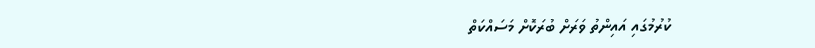ކުރުމުގައި އައިންތު ވަރަށް ބުރަކޮށް މަސައްކަތް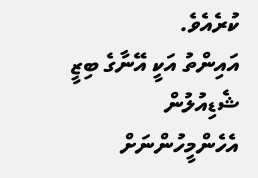ކުރެއެވެ.
އައިންތު އަކީ އޭނާގެ ބިޒީ ޝެޑިއުލުން އެހެންމީހުންނަށް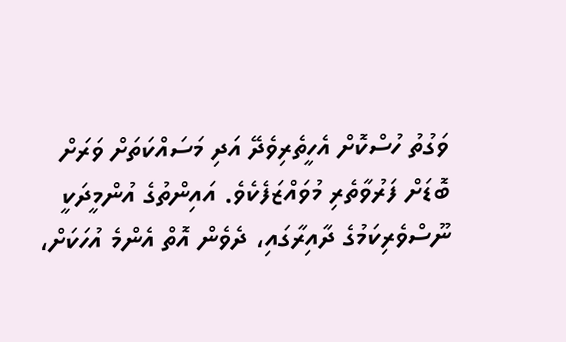ވަގުތު ހުސްކޮށް އެހީތެރިވެދޭ އަދި މަސައްކަތަށް ވަރަށް ބޮޑަށް ފަރުވާތެރި މުވައްޒަފެކެވެ. އައިންތުގެ އުންމީދަކީ ނޫސްވެރިކަމުގެ ދާއިރާގައި، ދެވެން އޮތް އެންމެ އުހަކަށް،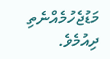މަޑުޖެހުމެއްނެތި ދިއުމެވެ.